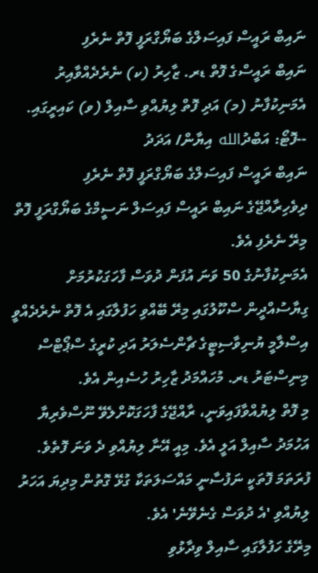ނައިބް ރައީސް ފައިސަލްގެ ބަޔޯގްރަފީ ފޮތް ނެރެފި
ނައިބް ރައީސްގެ ފޮތް ޑރ. ޒާހިރު (ކ) ނެރެދެއްވާއިރު އެމަނިކުފާނު (މ) އަދި ފޮތް ލިޔުއްވި ސާއިލް (ވ) ކައިރީގައި. --ފޮޓޯ: އަބްދުالله އިޔާން/ އަދަދު
ނައިބް ރައީސް ފައިސަލްގެ ބަޔޯގްރަފީ ފޮތް ނެރެފި
ދިވެހިރާއްޖޭގެ ނައިބް ރައީސް ފައިސަލް ނަސީމްގެ ބަޔޯގްރަފީ ފޮތް މިރޭ ނެރެފި އެވެ.
އެމަނިކުފާނުގެ 50 ވަނަ އުފަން ދުވަސް ފާހަގަކުރުމަށް ގިޔާސުއްދީން ސްކޫލުގައި މިރޭ ބޭއްވި ހަފުލާގައި އެ ފޮތް ނެރެދެއްވީ އިސްލާމީ ޔުނިވާސިޓީގެ ޗާންސެލަރު އަދި ކުރީގެ ސްޕޯޓްސް މިނިސްޓަރު ޑރ. މުހައްމަދު ޒާހިރު ހުސެއިން އެވެ.
މި ފޮތް ލިޔުއްވާފައިވަނީ، ރާއްޖޭގެ ފާހަގަކޮށްލެވޭ ނޫސްވެރިޔާ އަހުމަދު ސާއިލް އަލީ އެވެ. މިއީ އޭނާ ލިޔުއްވި ދެ ވަނަ ފޮތެވެ. ފުރަތަމަ ފޮތަކީ ނަފުސާނީ މައްސަލަތަކާ ގުޅޭ ގޮތުން މިދިޔަ އަހަރު ލިޔުއްވި 'އެ ދުވަސް ގެނެވޭނެ' އެވެ.
މިރޭގެ ހަފުލާގައި ސާއިލް ވިދާޅުވި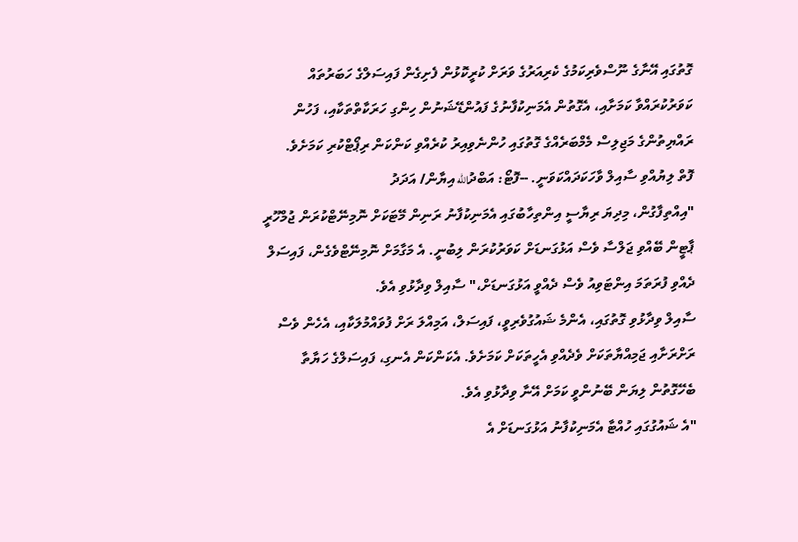ގޮތުގައި އޭނާގެ ނޫސްވެރިކަމުގެ ކެރިއަރުގެ ވަރަށް ކުރީކޮޅުން ފެށިގެން ފައިސަލްގެ ހަބަރުތައް ކަވަރުކުރައްވާ ކަމަށާއި، އެގޮތުން އެމަނިކުފާނުގެ ފައުންޑޭޝަނުން ހިންގި ހަރަކާތްތަކާއި، ފަހުން ރައްޔިތުންގެ މަޖިލިސް މެމްބަރެއްގެ ގޮތުގައި ހުންނެވިއިރު ކުރެއްވި ކަންކަން ރިޕޯޓްކުރި ކަމަށެވެ.
ފޮތް ލިޔުއްވި ސާއިލް ވާހަކަދައްކަވަނީ. --ފޮޓޯ: އަބްދުالله އިޔާން/ އަދަދު
"އިއްތިފާގުން، މިދިޔަ ރިޔާސީ އިންތިހާބުގައި އެމަނިކުފާނު ރަނިން މޭޓަކަށް ނޮމިނޭޓްކުރަން ޖުމްހޫރީ ޕާޓީން ބޭއްވި ޖަލްސާ ވެސް އަޅުގަނޑަށް ކަވަރުކުރަން ލިބުނީ. އެ މަގާމަށް ނޮމިނޭޓްވެގެން، ފައިސަލް ދެއްވި ފުރަތަމަ އިންޓަވިއު ވެސް ދެއްވީ އަޅުގަނޑަށް،" ސާއިލް ވިދާޅުވި އެވެ.
ސާއިލް ވިދާޅުވި ގޮތުގައި، އެންމެ ޝައުގުވެރިވީ، ފައިސަލް، އަމިއްލަ ރަށް ފުވައްމުލަކާއި، އެހެން ވެސް ރަށްރަށާއި ޖަމިއްޔާތަކަށް ވެދެއްވި އެހީތަކަށް ކަމަށެވެ. އެކަންކަން އެނގި، ފައިސަލްގެ ހަޔާތާ ބެހޭގޮތުން ލިޔަން ބޭނުންވީ ކަމަށް އޭނާ ވިދާޅުވި އެވެ.
"އެ ޝައުގުގައި ހުއްޓާ އެމަނިކުފާނު އަޅުގަނޑަށް އެ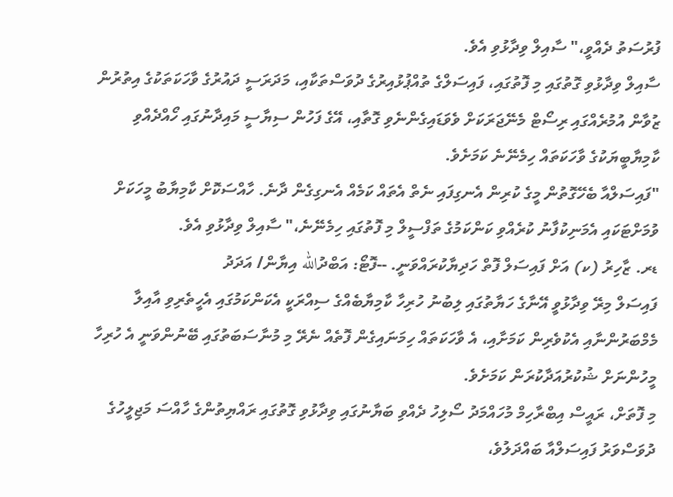ފުރުސަތު ދެއްވީ،" ސާއިލް ވިދާޅުވި އެވެ.
ސާއިލް ވިދާޅުވި ގޮތުގައި މި ފޮތުގައި، ފައިސަލްގެ ތުއްޕުޅުއިރުގެ ދުވަސްތަކާއި، މަދަރަސީ ދައުރުގެ ވާހަކަތަކުގެ އިތުރުން ޒުވާން އުމުރެއްގައި ރިސޯޓް މެނޭޖަރަކަށް ވެވަޑައިގެންނެވި ގޮތާއި، އޭގެ ފަހުން ސިޔާސީ މައިދާނުގައި ހޯއްދެއްވި ކާމިޔާބީޔަކުގެ ވާހަކަތައް ހިމެނޭނެ ކަމަށެވެ.
"ފައިސަލްއާ ބެހޭގޮތުން މީގެ ކުރިން އެނގިފައި ނެތް އެތައް ކަމެއް އެނގިގެން ދާނެ. ހާއްސަކޮށް ކާމިޔާބު މީހަކަށް ވުމަށްޓަކައި އެމަނިކުފާނު ކުރެއްވި ކަންކަމުގެ ތަފްސީލް މި ފޮތުގައި ހިމެނޭނެ،" ސާއިލް ވިދާޅުވި އެވެ.
ޑރ. ޒާހިރު (ކ) އަށް ފައިސަލް ފޮތް ހަދިޔާކުރައްވަނީ. --ފޮޓޯ: އަބްދުالله އިޔާން/ އަދަދު
ފައިސަލް މިރޭ ވިދާޅުވީ އޭނާގެ ހަޔާތުގައި ލިބުނު ހުރިހާ ކާމިޔާބެއްގެ ސިއްރަކީ އެކަންކަމުގައި އެހީތެރިވި އާއިލާ މެމްބަރުންނާއި އެކުވެރިން ކަމަށާއި، އެ ވާހަކަތައް ހިމަނައިގެން ފޮތެއް ނެރޭ މި މުނާސަބަތުގައި ބޭނުންވަނީ އެ ހުރިހާ މީހުންނަށް ޝުކުރުއަދާކުރަން ކަމަށެވެ.
މި ފޮތަށް، ރައީސް އިބްރާހިމް މުހައްމަދު ސޯލިހު ދެއްވި ބަޔާނުގައި ވިދާޅުވި ގޮތުގައި ރައްޔިތުންގެ ހާއްސަ މަޖިލީހުގެ ދުވަސްވަރު ފައިސަލްއާ ބައްދަލުވެ،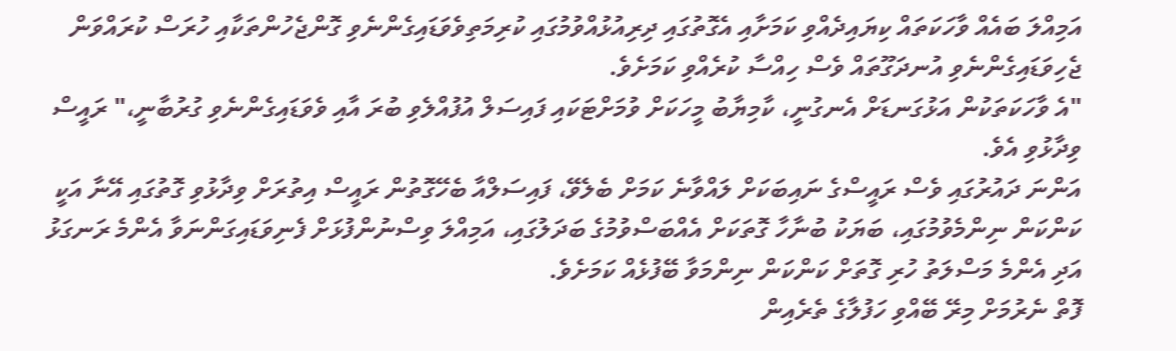އަމިއްލަ ބައެއް ވާހަކަތައް ކިޔައިދެއްވި ކަމަށާއި އެގޮތުގައި ދިރިއުޅުއްވުމުގައި ކުރިމަތިވެވަޑައިގެންނެވި ގޮންޖެހުންތަކާއި ހުރަސް ކުރައްވަން ޖެހިވަޑައިގެންނެވި އުނދަގޫތައް ވެސް ހިއްސާ ކުރެއްވި ކަމަށެވެ.
"އެ ވާހަކަތަކުން އަޅުގަނޑަށް އެނގުނީ، ކާމިޔާބު މީހަކަށް ވުމަށްޓަކައި ފައިސަލް އުފުއްލެވި ބުރަ އާއި ވެވަޑައިގެންނެވި ގުރުބާނީ،" ރައީސް ވިދާޅުވި އެވެ.
އަންނަ ދައުރުގައި ވެސް ރައީސްގެ ނައިބަކަށް ލައްވާނެ ކަމަށް ބެލެވޭ، ފައިސަލްއާ ބެހޭގޮތުން ރައީސް އިތުރަށް ވިދާޅުވި ގޮތުގައި އޭނާ އަކީ ކަންކަން ނިންމެވުމުގައި، ބަޔަކު ބުނާހާ ގޮތަކަށް އެއްބަސްވުމުގެ ބަދަލުގައި، އަމިއްލަ ވިސްނުންފުޅަށް ފެނިވަޑައިގަންނަވާ އެންމެ ރަނގަޅު އަދި އެންމެ މަސްލަތު ހުރި ގޮތަށް ކަންކަން ނިންމަވާ ބޭފުޅެއް ކަމަށެވެ.
ފޮތް ނެރުމަށް މިރޭ ބޭއްވި ހަފުލާގެ ތެރެއިން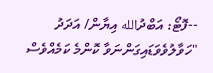--ފޮޓޯ: އަބްދުالله އިޔާން/ އަދަދު
"ހަވާލުވެވަޑައިގަންނަވާ ކޮންމެ ކަމެއްވެސް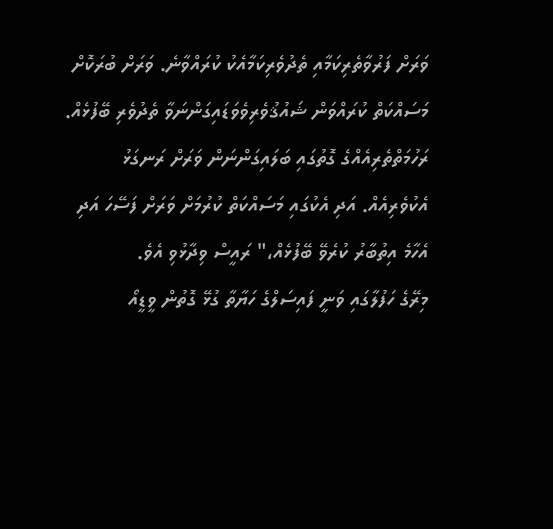ވަރަށް ފަރުވާތެރިކަމާއި ތެދުވެރިކަމާއެކު ކުރައްވާނެ. ވަރަށް ބުރަކޮށް މަސައްކަތް ކުރައްވަން ޝައުޤުވެރިވެވަޑައިގަންނަވާ ތެދުވެރި ބޭފުޅެއް. ރަހުމަތްތެރިއެއްގެ ގޮތުގައި ބަލައިގަންނަން ވަރަށް ރަނގަޅު އެކުވެރިއެއް. އަދި އެކުގައި މަސައްކަތް ކުރުމަށް ވަރަށް ފަސޭހަ އަދި އެހާމެ އިތުބާރު ކުރެވޭ ބޭފުޅެއް،" ރައީސް ވިދާޅުވި އެވެ.
މިރޭގެ ހަފުލާގައި ވަނީ ފައިސަލްގެ ހަޔާތާ ގުޅޭ ގޮތުން ވީޑީއޯ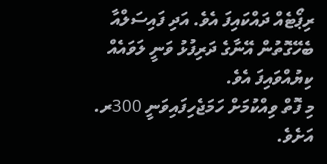ރިޕޯޓެއް ދައްކައިފަ އެވެ. އަދި ފައިސަލްއާ ބެހޭގޮތުން އޭނާގެ ދަރިފުޅު ވަނީ ލަވައެއް ކިޔުއްވައިފަ އެވެ.
މި ފޮތް ވިއްކުމަށް ހަމަޖެހިފައިވަނީ 300ރ. އަށެވެ.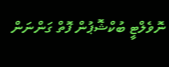ނޮވެލްޓީ ބުކްޝޮޕުން ފޮތް ގަންނަން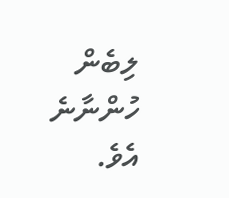ލިބެން ހުންނާނެ އެވެ.